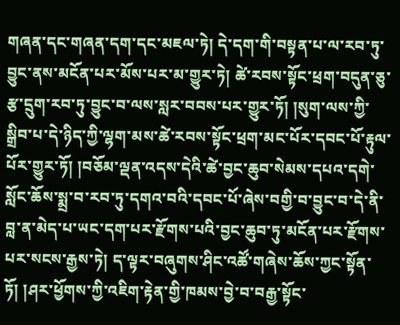གཞན་དང་གཞན་དག་དང་མཇལ་ཏེ། དེ་དག་གི་བསྟན་པ་ལ་རབ་ཏུ་བྱུང་ནས་མངོན་པར་མོས་པར་མ་གྱུར་ཏེ། ཚེ་རབས་སྟོང་ཕྲག་བདུན་ཅུ་རྩ་དྲུག་རབ་ཏུ་བྱུང་བ་ལས་སླར་བབས་པར་གྱུར་ཏོ། །སུག་ལས་ཀྱི་སྒྲིབ་པ་དེ་ཉིད་ཀྱི་ལྷག་མས་ཚེ་རབས་སྟོང་ཕྲག་མང་པོར་དབང་པོ་རྟུལ་པོར་གྱུར་ཏོ། །བཅོམ་ལྡན་འདས་དེའི་ཚེ་བྱང་ཆུབ་སེམས་དཔའ་དགེ་སློང་ཆོས་སྨྲ་བ་རབ་ཏུ་དགའ་བའི་དབང་པོ་ཞེས་བགྱི་བ་བྱུང་བ་དེ་ནི་བླ་ན་མེད་པ་ཡང་དག་པར་རྫོགས་པའི་བྱང་ཆུབ་ཏུ་མངོན་པར་རྫོགས་པར་སངས་རྒྱས་ཏེ། ད་ལྟར་བཞུགས་ཤིང་འཚོ་གཞེས་ཆོས་ཀྱང་སྟོན་ཏོ། །ཤར་ཕྱོགས་ཀྱི་འཇིག་རྟེན་གྱི་ཁམས་བྱེ་བ་བརྒྱ་སྟོང་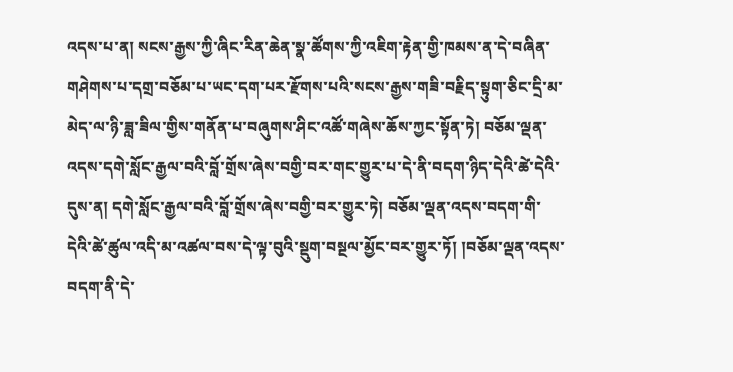འདས་པ་ན། སངས་རྒྱས་ཀྱི་ཞིང་རིན་ཆེན་སྣ་ཚོགས་ཀྱི་འཇིག་རྟེན་གྱི་ཁམས་ན་དེ་བཞིན་གཤེགས་པ་དགྲ་བཅོམ་པ་ཡང་དག་པར་རྫོགས་པའི་སངས་རྒྱས་གཟི་བརྗིད་སྟུག་ཅིང་དྲི་མ་མེད་ལ་ཉི་ཟླ་ཟིལ་གྱིས་གནོན་པ་བཞུགས་ཤིང་འཚོ་གཞེས་ཆོས་ཀྱང་སྟོན་ཏེ། བཅོམ་ལྡན་འདས་དགེ་སློང་རྒྱལ་བའི་བློ་གྲོས་ཞེས་བགྱི་བར་གང་གྱུར་པ་དེ་ནི་བདག་ཉིད་དེའི་ཚེ་དེའི་དུས་ན། དགེ་སློང་རྒྱལ་བའི་བློ་གྲོས་ཞེས་བགྱི་བར་གྱུར་ཏེ། བཅོམ་ལྡན་འདས་བདག་གི་དེའི་ཚེ་ཚུལ་འདི་མ་འཚལ་བས་དེ་ལྟ་བུའི་སྡུག་བསྔལ་མྱོང་བར་གྱུར་ཏོ། །བཅོམ་ལྡན་འདས་བདག་ནི་དེ་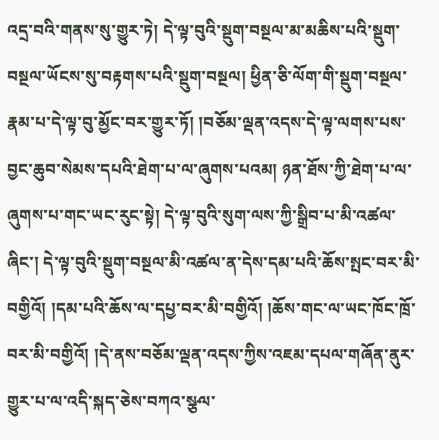འདྲ་བའི་གནས་སུ་གྱུར་ཏེ། དེ་ལྟ་བུའི་སྡུག་བསྔལ་མ་མཆིས་པའི་སྡུག་བསྔལ་ཡོངས་སུ་བརྟགས་པའི་སྡུག་བསྔལ། ཕྱིན་ཅི་ལོག་གི་སྡུག་བསྔལ་རྣམ་པ་དེ་ལྟ་བུ་མྱོང་བར་གྱུར་ཏོ། །བཅོམ་ལྡན་འདས་དེ་ལྟ་ལགས་པས་བྱང་ཆུབ་སེམས་དཔའི་ཐེག་པ་ལ་ཞུགས་པའམ། ཉན་ཐོས་ཀྱི་ཐེག་པ་ལ་ཞུགས་པ་གང་ཡང་རུང་སྟེ། དེ་ལྟ་བུའི་སུག་ལས་ཀྱི་སྒྲིབ་པ་མི་འཚལ་ཞིང་། དེ་ལྟ་བུའི་སྡུག་བསྔལ་མི་འཚལ་ན་དེས་དམ་པའི་ཆོས་སྤང་བར་མི་བགྱིའོ། །དམ་པའི་ཆོས་ལ་དཔྱ་བར་མི་བགྱིའོ། །ཆོས་གང་ལ་ཡང་ཁོང་ཁྲོ་བར་མི་བགྱིའོ། །དེ་ནས་བཅོམ་ལྡན་འདས་ཀྱིས་འཇམ་དཔལ་གཞོན་ནུར་གྱུར་པ་ལ་འདི་སྐད་ཅེས་བཀའ་སྩལ་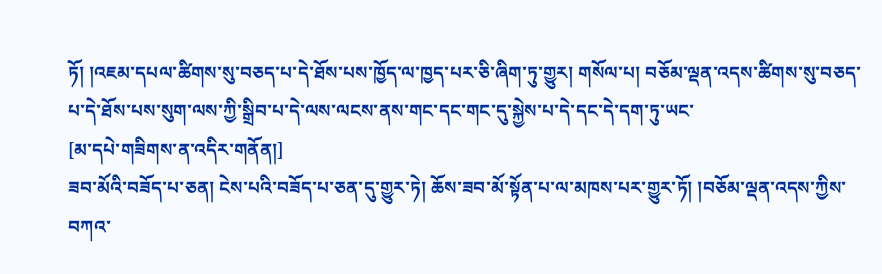ཏོ། །འཇམ་དཔལ་ཚིགས་སུ་བཅད་པ་དེ་ཐོས་པས་ཁྱོད་ལ་ཁྱད་པར་ཅི་ཞིག་ཏུ་གྱུར། གསོལ་པ། བཅོམ་ལྡན་འདས་ཚིགས་སུ་བཅད་པ་དེ་ཐོས་པས་སུག་ལས་ཀྱི་སྒྲིབ་པ་དེ་ལས་ལངས་ནས་གང་དང་གང་དུ་སྐྱེས་པ་དེ་དང་དེ་དག་ཏུ་ཡང་
[མ་དཔེ་གཟིགས་ན་འདིར་གནོན།]
ཟབ་མོའི་བཟོད་པ་ཅན། ངེས་པའི་བཟོད་པ་ཅན་དུ་གྱུར་ཏེ། ཆོས་ཟབ་མོ་སྟོན་པ་ལ་མཁས་པར་གྱུར་ཏོ། །བཅོམ་ལྡན་འདས་ཀྱིས་བཀའ་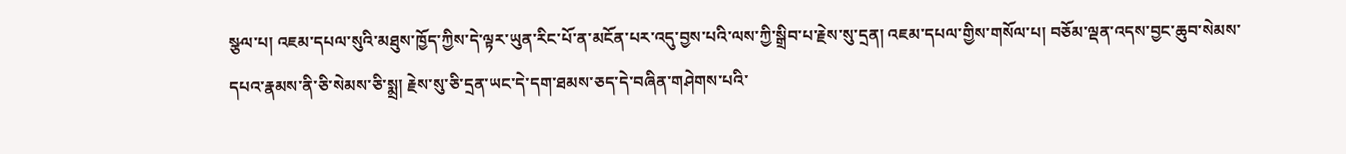སྩལ་པ། འཇམ་དཔལ་སུའི་མཐུས་ཁྱོད་ཀྱིས་དེ་ལྟར་ཡུན་རིང་པོ་ན་མངོན་པར་འདུ་བྱས་པའི་ལས་ཀྱི་སྒྲིབ་པ་རྗེས་སུ་དྲན། འཇམ་དཔལ་གྱིས་གསོལ་པ། བཅོམ་ལྡན་འདས་བྱང་ཆུབ་སེམས་དཔའ་རྣམས་ནི་ཅི་སེམས་ཅི་སྨྲ། རྗེས་སུ་ཅི་དྲན་ཡང་དེ་དག་ཐམས་ཅད་དེ་བཞིན་གཤེགས་པའི་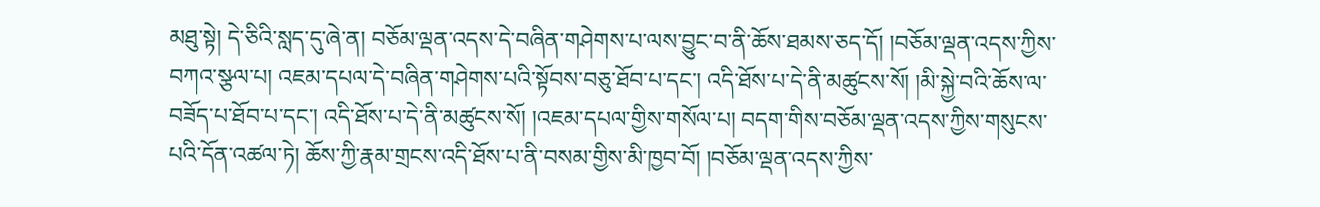མཐུ་སྟེ། དེ་ཅིའི་སླད་དུ་ཞེ་ན། བཅོམ་ལྡན་འདས་དེ་བཞིན་གཤེགས་པ་ལས་བྱུང་བ་ནི་ཆོས་ཐམས་ཅད་དོ། །བཅོམ་ལྡན་འདས་ཀྱིས་བཀའ་སྩལ་པ། འཇམ་དཔལ་དེ་བཞིན་གཤེགས་པའི་སྟོབས་བཅུ་ཐོབ་པ་དང་། འདི་ཐོས་པ་དེ་ནི་མཚུངས་སོ། །མི་སྐྱེ་བའི་ཆོས་ལ་བཟོད་པ་ཐོབ་པ་དང་། འདི་ཐོས་པ་དེ་ནི་མཚུངས་སོ། །འཇམ་དཔལ་གྱིས་གསོལ་པ། བདག་གིས་བཅོམ་ལྡན་འདས་ཀྱིས་གསུངས་པའི་དོན་འཚལ་ཏེ། ཆོས་ཀྱི་རྣམ་གྲངས་འདི་ཐོས་པ་ནི་བསམ་གྱིས་མི་ཁྱབ་བོ། །བཅོམ་ལྡན་འདས་ཀྱིས་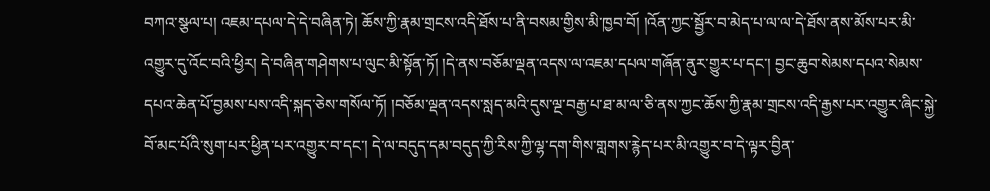བཀའ་སྩལ་པ། འཇམ་དཔལ་དེ་དེ་བཞིན་ཏེ། ཆོས་ཀྱི་རྣམ་གྲངས་འདི་ཐོས་པ་ནི་བསམ་གྱིས་མི་ཁྱབ་བོ། །འོན་ཀྱང་སྦྱོར་བ་མེད་པ་ལ་ལ་དེ་ཐོས་ནས་མོས་པར་མི་འགྱུར་དུ་འོང་བའི་ཕྱིར། དེ་བཞིན་གཤེགས་པ་ལུང་མི་སྟོན་ཏོ། །དེ་ནས་བཅོམ་ལྡན་འདས་ལ་འཇམ་དཔལ་གཞོན་ནུར་གྱུར་པ་དང་། བྱང་ཆུབ་སེམས་དཔའ་སེམས་དཔའ་ཆེན་པོ་བྱམས་པས་འདི་སྐད་ཅེས་གསོལ་ཏོ། །བཅོམ་ལྡན་འདས་སླད་མའི་དུས་ལྔ་བརྒྱ་པ་ཐ་མ་ལ་ཅི་ནས་ཀྱང་ཆོས་ཀྱི་རྣམ་གྲངས་འདི་རྒྱས་པར་འགྱུར་ཞིང་སྐྱེ་བོ་མང་པོའི་སུག་པར་ཕྱིན་པར་འགྱུར་བ་དང་། དེ་ལ་བདུད་དམ་བདུད་ཀྱི་རིས་ཀྱི་ལྷ་དག་གིས་གླགས་རྙེད་པར་མི་འགྱུར་བ་དེ་ལྟར་བྱིན་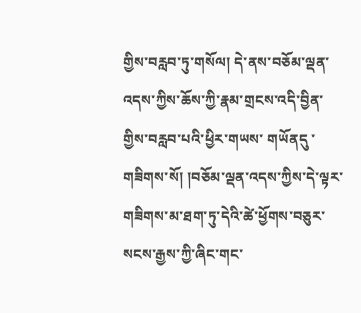གྱིས་བརླབ་ཏུ་གསོལ། དེ་ནས་བཅོམ་ལྡན་འདས་ཀྱིས་ཆོས་ཀྱི་རྣམ་གྲངས་འདི་བྱིན་གྱིས་བརླབ་པའི་ཕྱིར་གཡས་ གཡོནདུ ་གཟིགས་སོ། །བཅོམ་ལྡན་འདས་ཀྱིས་དེ་ལྟར་གཟིགས་མ་ཐག་ཏུ་དེའི་ཚེ་ཕྱོགས་བཅུར་སངས་རྒྱས་ཀྱི་ཞིང་གང་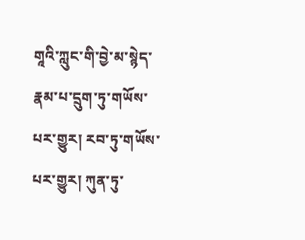གཱའི་ཀླུང་གི་བྱེ་མ་སྙེད་རྣམ་པ་དྲུག་ཏུ་གཡོས་པར་གྱུར། རབ་ཏུ་གཡོས་པར་གྱུར། ཀུན་ཏུ་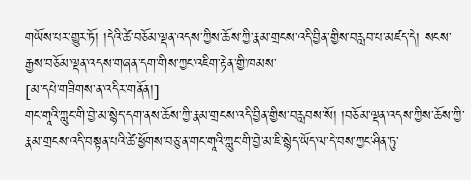གཡོས་པར་གྱུར་ཏོ། །དེའི་ཚེ་བཅོམ་ལྡན་འདས་ཀྱིས་ཆོས་ཀྱི་རྣམ་གྲངས་འདི་བྱིན་གྱིས་བརླབ་པ་མཛད་དེ། སངས་རྒྱས་བཅོམ་ལྡན་འདས་གཞན་དག་གིས་ཀྱང་འཇིག་རྟེན་གྱི་ཁམས་
[མ་དཔེ་གཟིགས་ན་འདིར་གནོན།]
གང་གཱའི་ཀླུང་གི་བྱེ་མ་སྙེད་དག་ནས་ཆོས་ཀྱི་རྣམ་གྲངས་འདི་བྱིན་གྱིས་བརླབས་སོ། །བཅོམ་ལྡན་འདས་ཀྱིས་ཆོས་ཀྱི་རྣམ་གྲངས་འདི་བསྟན་པའི་ཚེ་ཕྱོགས་བཅུ་ན་གང་གཱའི་ཀླུང་གི་བྱེ་མ་ཇི་སྙེད་ཡོད་ལ་དེ་བས་ཀྱང་ཤིན་ཏུ་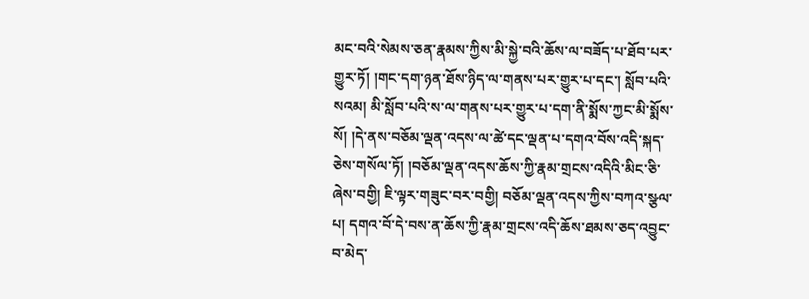མང་བའི་སེམས་ཅན་རྣམས་ཀྱིས་མི་སྐྱེ་བའི་ཆོས་ལ་བཟོད་པ་ཐོབ་པར་གྱུར་ཏོ། །གང་དག་ཉན་ཐོས་ཉིད་ལ་གནས་པར་གྱུར་པ་དང་། སློབ་པའི་སའམ། མི་སློབ་པའི་ས་ལ་གནས་པར་གྱུར་པ་དག་ནི་སྨོས་ཀྱང་མི་སྨོས་སོ། །དེ་ནས་བཅོམ་ལྡན་འདས་ལ་ཚེ་དང་ལྡན་པ་དགའ་བོས་འདི་སྐད་ཅེས་གསོལ་ཏོ། །བཅོམ་ལྡན་འདས་ཆོས་ཀྱི་རྣམ་གྲངས་འདིའི་མིང་ཅི་ཞེས་བགྱི། ཇི་ལྟར་གཟུང་བར་བགྱི། བཅོམ་ལྡན་འདས་ཀྱིས་བཀའ་སྩལ་པ། དགའ་བོ་དེ་བས་ན་ཆོས་ཀྱི་རྣམ་གྲངས་འདི་ཆོས་ཐམས་ཅད་འབྱུང་བ་མེད་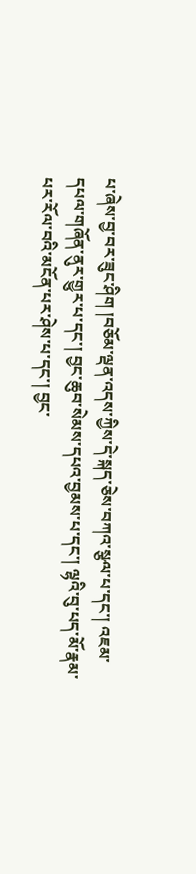པ་ཞེས་བྱ་བར་ཟུང་ཤིག །བཅོམ་ལྡན་འདས་ཀྱིས་དེ་སྐད་ཅེས་བཀའ་སྩལ་པ་དང་། འཇམ་དཔལ་གཞོན་ནུར་གྱུར་པ་དང་། བྱང་ཆུབ་སེམས་དཔའ་བྱམས་པ་དང་། ལྷའི་བུ་པད་མོ་རྣམ་པར་རོལ་བའི་མངོན་པར་ཤེས་པ་དང་། བྱང་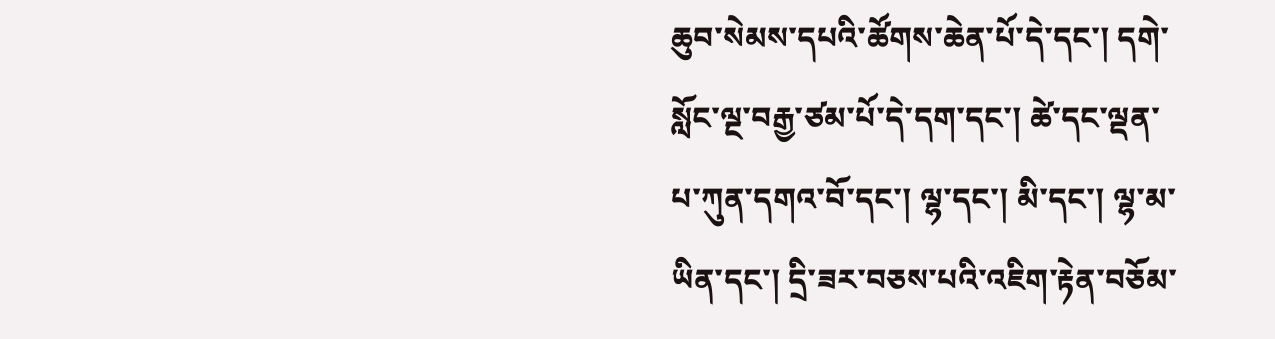ཆུབ་སེམས་དཔའི་ཚོགས་ཆེན་པོ་དེ་དང་། དགེ་སློང་ལྔ་བརྒྱ་ཙམ་པོ་དེ་དག་དང་། ཚེ་དང་ལྡན་པ་ཀུན་དགའ་བོ་དང་། ལྷ་དང་། མི་དང་། ལྷ་མ་ཡིན་དང་། དྲི་ཟར་བཅས་པའི་འཇིག་རྟེན་བཅོམ་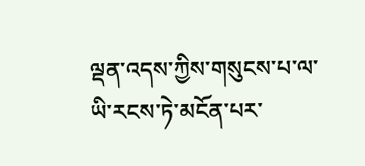ལྡན་འདས་ཀྱིས་གསུངས་པ་ལ་ཡི་རངས་ཏེ་མངོན་པར་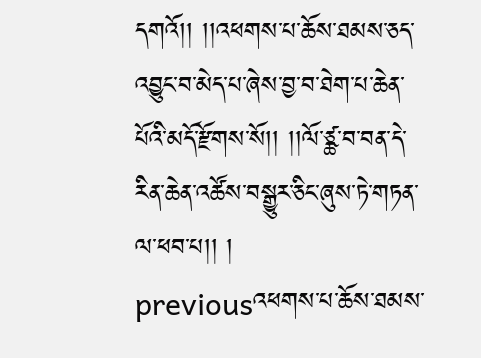དགའོ།། །།འཕགས་པ་ཆོས་ཐམས་ཅད་འབྱུང་བ་མེད་པ་ཞེས་བྱ་བ་ཐེག་པ་ཆེན་པོའི་མདོ་རྫོགས་སོ།། །།ལོ་ཙྪ་བ་བན་དེ་རིན་ཆེན་འཚོས་བསྒྱུར་ཅིང་ཞུས་ཏེ་གཏན་ལ་ཕབ་པ།། །
previousའཕགས་པ་ཆོས་ཐམས་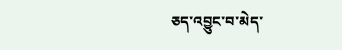ཅད་འབྱུང་བ་མེད་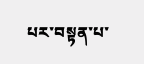པར་བསྟན་པ་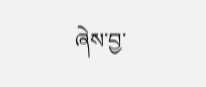ཞེས་བྱ་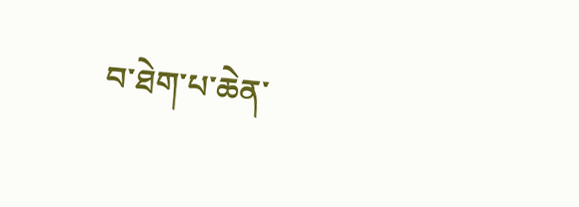བ་ཐེག་པ་ཆེན་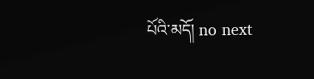པོའི་མདོ། no next